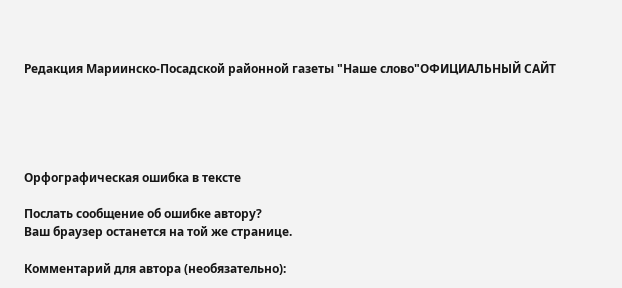Редакция Мариинско-Посадской районной газеты "Наше слово"ОФИЦИАЛЬНЫЙ САЙТ





Орфографическая ошибка в тексте

Послать сообщение об ошибке автору?
Ваш браузер останется на той же странице.

Комментарий для автора (необязательно):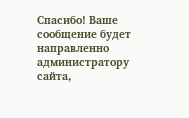Спасибо! Ваше сообщение будет направленно администратору сайта,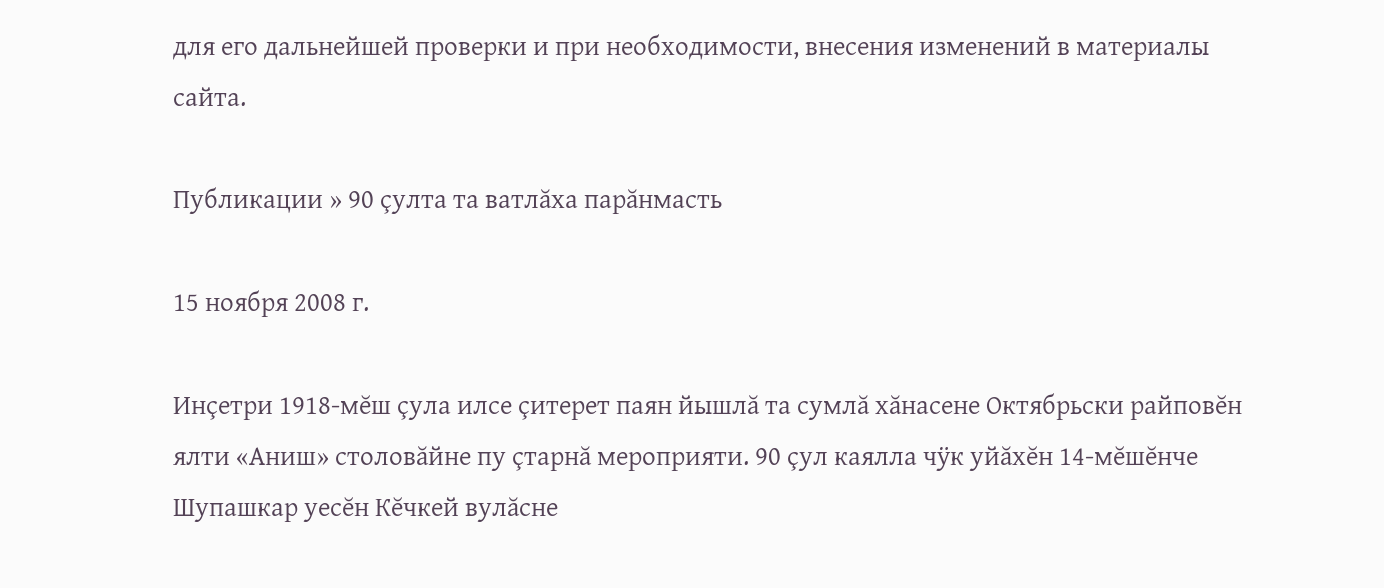для его дальнейшей проверки и при необходимости, внесения изменений в материалы сайта.

Публикации » 90 çулта та ватлăха парăнмасть

15 ноября 2008 г.

Инçетри 1918-мĕш çула илсе çитерет паян йышлă та сумлă хăнасене Октябрьски райповĕн ялти «Аниш» столовăйне пу çтарнă мероприяти. 90 çул каялла чÿк уйăхĕн 14-мĕшĕнче Шупашкар уесĕн Кĕчкей вулăсне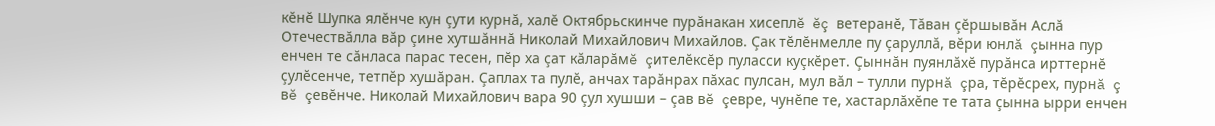кĕнĕ Шупка ялĕнче кун çути курнă, халĕ Октябрьскинче пурăнакан хисеплĕ ĕç ветеранĕ, Тăван çĕршывăн Аслă Отечествăлла вăр çине хутшăннă Николай Михайлович Михайлов. Çак тĕлĕнмелле пу çаруллă, вĕри юнлă çынна пур енчен те сăнласа парас тесен, пĕр ха çат кăларăмĕ çителĕксĕр пуласси куçкĕрет. Çыннăн пуянлăхĕ пурăнса ирттернĕ çулĕсенче, тетпĕр хушăран. Çаплах та пулĕ, анчах тарăнрах пăхас пулсан, мул вăл – тулли пурнă çра, тĕрĕсрех, пурнă ç вĕ çевĕнче. Николай Михайлович вара 90 çул хушши – çав вĕ çевре, чунĕпе те, хастарлăхĕпе те тата çынна ырри енчен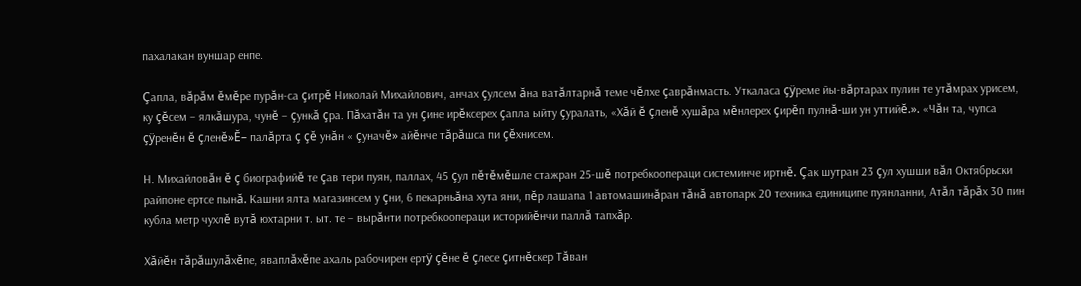пахалакан вуншар енпе.

Çапла, вăрăм ĕмĕре пурăн-са çитрĕ Николай Михайлович, анчах çулсем ăна ватăлтарнă теме чĕлхе çаврăнмасть. Уткаласа çÿреме йы-вăртарах пулин те утăмрах урисем, ку çĕсем – ялкăшура, чунĕ – çункă çра. Пăхатăн та ун çине ирĕксерех çапла ыйту çуралать, «Хăй ĕ çленĕ хушăра мĕнлерех çирĕп пулнă-ши ун уттийĕ.». «Чăн та, чупса çÿренĕн ĕ çленĕ»Ĕ– палăрта ç çĕ унăн « çуначĕ» айĕнче тăрăшса пи çĕхнисем.

Н. Михайловăн ĕ ç биографийĕ те çав тери пуян, паллах, 45 çул пĕтĕмĕшле стажран 25-шĕ потребкоопераци системинче иртнĕ. Çак шутран 23 çул хушши вăл Октябрьски райпоне ертсе пынă. Кашни ялта магазинсем у çни, 6 пекарньăна хута яни, пĕр лашапа 1 автомашинăран тăнă автопарк 20 техника единиципе пуянланни, Атăл тăрăх 30 пин кубла метр чухлĕ вутă юхтарни т. ыт. те – вырăнти потребкоопераци историйĕнчи паллă тапхăр.

Хăйĕн тăрăшулăхĕпе, яваплăхĕпе ахаль рабочирен ертÿ çĕне ĕ çлесе çитнĕскер Тăван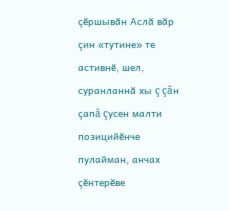çĕршывăн Аслă вăр çин «тутине» те астивнĕ, шел, суранланнă хы ç çăн çапă çусен малти позицийĕнче пулайман, анчах çĕнтерĕве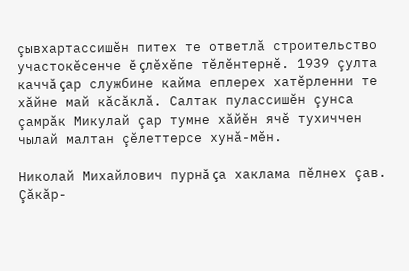çывхартассишĕн питех те ответлă строительство участокĕсенче ĕ çлĕхĕпе тĕлĕнтернĕ. 1939 çулта каччă çар службине кайма еплерех хатĕрленни те хăйне май кăсăклă. Салтак пулассишĕн çунса çамрăк Микулай çар тумне хăйĕн ячĕ тухиччен чылай малтан çĕлеттерсе хунă-мĕн.

Николай Михайлович пурнă çа хаклама пĕлнех çав. Çăкăр-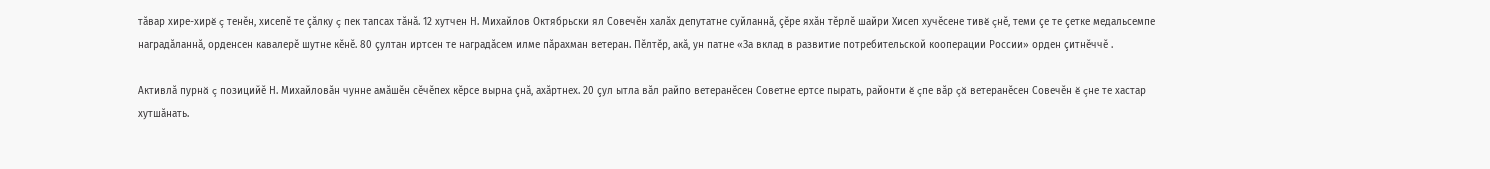тăвар хире-хирĕ ç тенĕн, хисепĕ те çăлку ç пек тапсах тăнă. 12 хутчен Н. Михайлов Октябрьски ял Совечĕн халăх депутатне суйланнă, çĕре яхăн тĕрлĕ шайри Хисеп хучĕсене тивĕ çнĕ, теми çе те çетке медальсемпе наградăланнă, орденсен кавалерĕ шутне кĕнĕ. 80 çултан иртсен те наградăсем илме пăрахман ветеран. Пĕлтĕр, акă, ун патне «За вклад в развитие потребительской кооперации России» орден çитнĕччĕ .

Активлă пурнă ç позицийĕ Н. Михайловăн чунне амăшĕн сĕчĕпех кĕрсе вырна çнă, ахăртнех. 20 çул ытла вăл райпо ветеранĕсен Советне ертсе пырать, районти ĕ çпе вăр çă ветеранĕсен Совечĕн ĕ çне те хастар хутшăнать.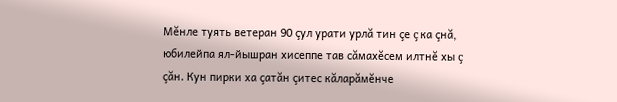Мĕнле туять ветеран 90 çул урати урлă тин çе ç ка çнă, юбилейпа ял-йышран хисеппе тав сăмахĕсем илтнĕ хы ç çăн. Кун пирки ха çатăн çитес кăларăмĕнче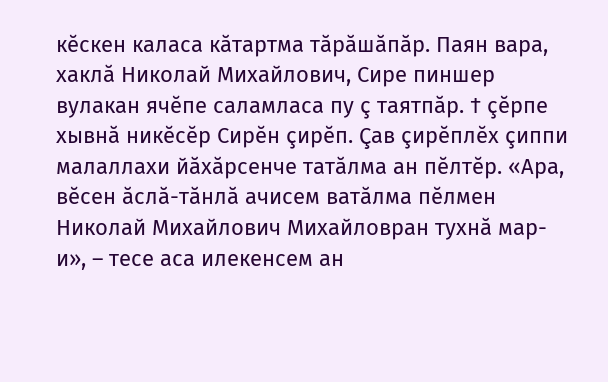кĕскен каласа кăтартма тăрăшăпăр. Паян вара, хаклă Николай Михайлович, Сире пиншер вулакан ячĕпе саламласа пу ç таятпăр. † çĕрпе хывнă никĕсĕр Сирĕн çирĕп. Çав çирĕплĕх çиппи малаллахи йăхăрсенче татăлма ан пĕлтĕр. «Ара, вĕсен ăслă-тăнлă ачисем ватăлма пĕлмен Николай Михайлович Михайловран тухнă мар-и», – тесе аса илекенсем ан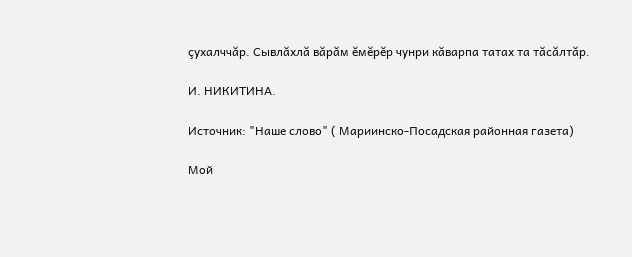çухалччăр. Сывлăхлă вăрăм ĕмĕрĕр чунри кăварпа татах та тăсăлтăр.

И. НИКИТИНА.

Источник: "Наше слово" ( Мариинско-Посадская районная газета)

Мой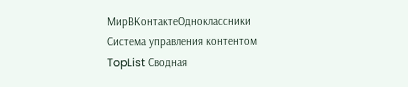МирВКонтактеОдноклассники
Система управления контентом
TopList Сводная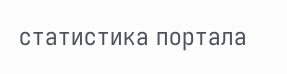статистика портала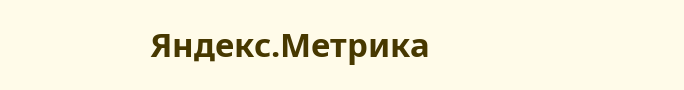Яндекс.Метрика